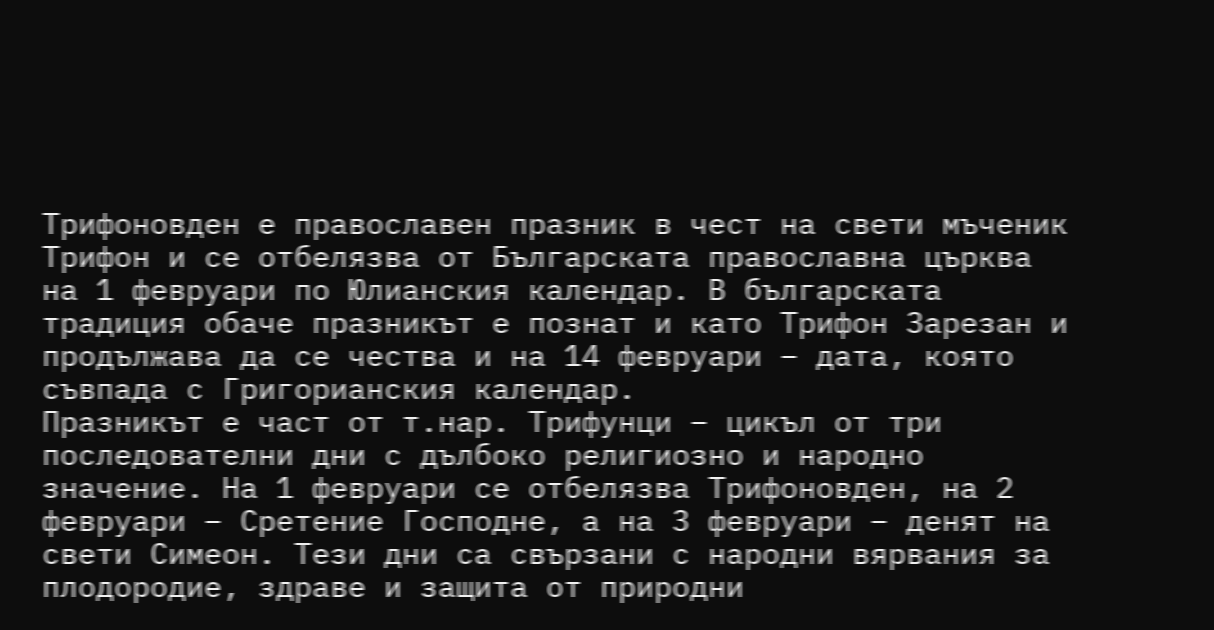Трифоновден е православен празник в чест на свети мъченик Трифон и се отбелязва от Българската православна църква на 1 февруари по Юлианския календар. В българската традиция обаче празникът е познат и като Трифон Зарезан и продължава да се чества и на 14 февруари – дата, която съвпада с Григорианския календар.
Празникът е част от т.нар. Трифунци – цикъл от три последователни дни с дълбоко религиозно и народно значение. На 1 февруари се отбелязва Трифоновден, на 2 февруари – Сретение Господне, а на 3 февруари – денят на свети Симеон. Тези дни са свързани с народни вярвания за плодородие, здраве и защита от природни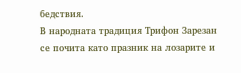бедствия.
В народната традиция Трифон Зарезан се почита като празник на лозарите и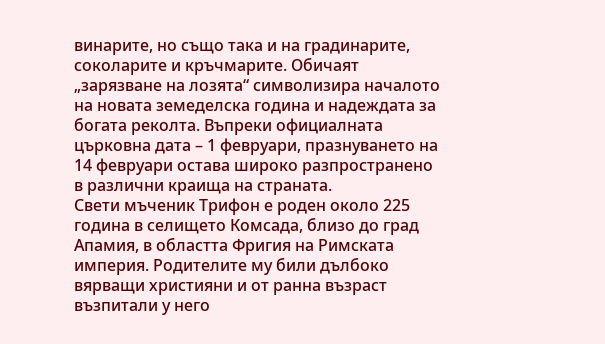винарите, но също така и на градинарите, соколарите и кръчмарите. Обичаят „зарязване на лозята“ символизира началото на новата земеделска година и надеждата за богата реколта. Въпреки официалната църковна дата – 1 февруари, празнуването на 14 февруари остава широко разпространено в различни краища на страната.
Свети мъченик Трифон е роден около 225 година в селището Комсада, близо до град Апамия, в областта Фригия на Римската империя. Родителите му били дълбоко вярващи християни и от ранна възраст възпитали у него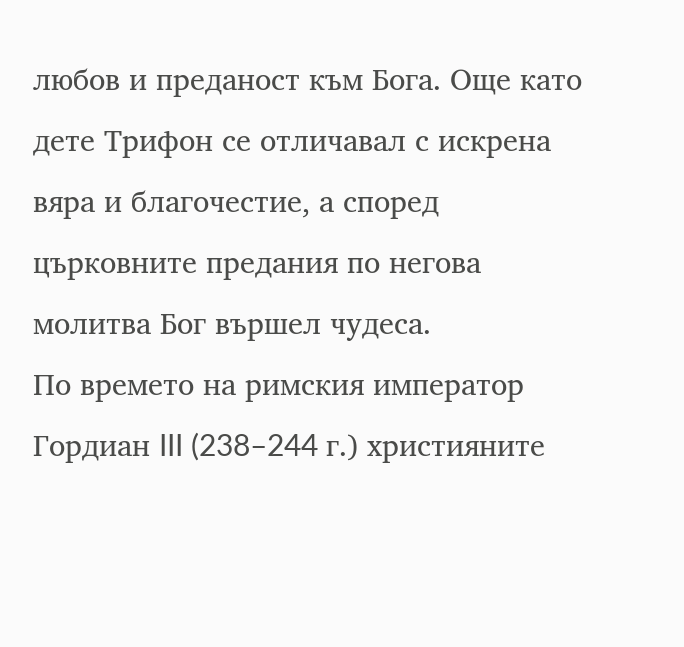любов и преданост към Бога. Още като дете Трифон се отличавал с искрена вяра и благочестие, а според църковните предания по негова молитва Бог вършел чудеса.
По времето на римския император Гордиан III (238–244 г.) християните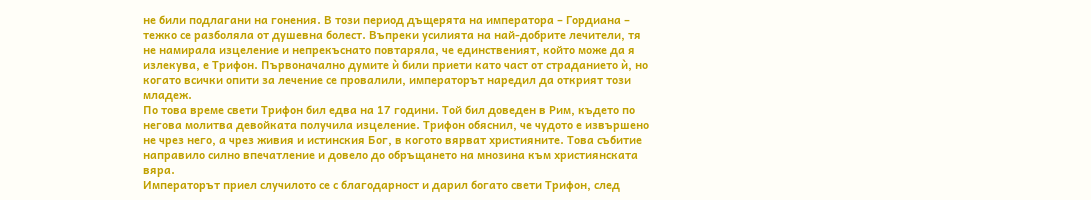не били подлагани на гонения. В този период дъщерята на императора – Гордиана – тежко се разболяла от душевна болест. Въпреки усилията на най-добрите лечители, тя не намирала изцеление и непрекъснато повтаряла, че единственият, който може да я излекува, е Трифон. Първоначално думите ѝ били приети като част от страданието ѝ, но когато всички опити за лечение се провалили, императорът наредил да открият този младеж.
По това време свети Трифон бил едва на 17 години. Той бил доведен в Рим, където по негова молитва девойката получила изцеление. Трифон обяснил, че чудото е извършено не чрез него, а чрез живия и истинския Бог, в когото вярват християните. Това събитие направило силно впечатление и довело до обръщането на мнозина към християнската вяра.
Императорът приел случилото се с благодарност и дарил богато свети Трифон, след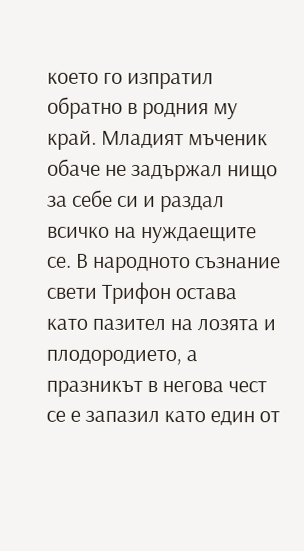което го изпратил обратно в родния му край. Младият мъченик обаче не задържал нищо за себе си и раздал всичко на нуждаещите се. В народното съзнание свети Трифон остава като пазител на лозята и плодородието, а празникът в негова чест се е запазил като един от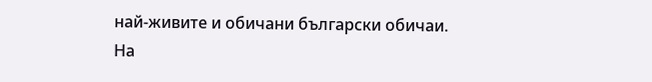най-живите и обичани български обичаи.
На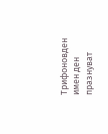Трифоновден имен ден празнуват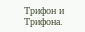Трифон и Трифона.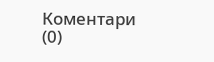Коментари (0)